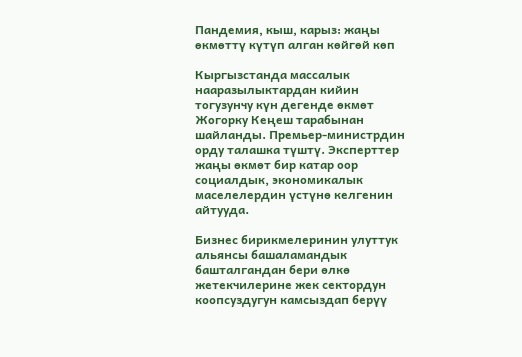Пандемия, кыш, карыз: жаңы өкмөттү күтүп алган көйгөй көп

Кыргызстанда массалык нааразылыктардан кийин тогузунчу күн дегенде өкмөт Жогорку Кеңеш тарабынан шайланды. Премьер-министрдин орду талашка түштү. Эксперттер жаңы өкмөт бир катар оор социалдык, экономикалык маселелердин үстүнө келгенин айтууда.

Бизнес бирикмелеринин улуттук альянсы башаламандык башталгандан бери өлкө жетекчилерине жек сектордун коопсуздугун камсыздап берүү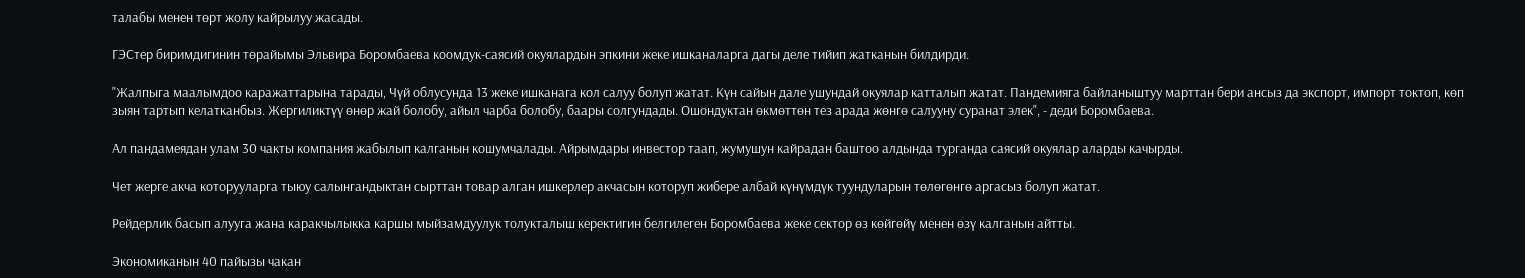талабы менен төрт жолу кайрылуу жасады.

ГЭСтер биримдигинин төрайымы Эльвира Боромбаева коомдук-саясий окуялардын эпкини жеке ишканаларга дагы деле тийип жатканын билдирди.

"Жалпыга маалымдоо каражаттарына тарады, Чүй облусунда 13 жеке ишканага кол салуу болуп жатат. Күн сайын дале ушундай окуялар катталып жатат. Пандемияга байланыштуу марттан бери ансыз да экспорт, импорт токтоп, көп зыян тартып келатканбыз. Жергиликтүү өнөр жай болобу, айыл чарба болобу, баары солгундады. Ошондуктан өкмөттөн тез арада жөнгө салууну суранат элек", - деди Боромбаева.

Ал пандамеядан улам 30 чакты компания жабылып калганын кошумчалады. Айрымдары инвестор таап, жумушун кайрадан баштоо алдында турганда саясий окуялар аларды качырды.

Чет жерге акча которууларга тыюу салынгандыктан сырттан товар алган ишкерлер акчасын которуп жибере албай күнүмдүк туундуларын төлөгөнгө аргасыз болуп жатат.

Рейдерлик басып алууга жана каракчылыкка каршы мыйзамдуулук толукталыш керектигин белгилеген Боромбаева жеке сектор өз көйгөйү менен өзү калганын айтты.

Экономиканын 40 пайызы чакан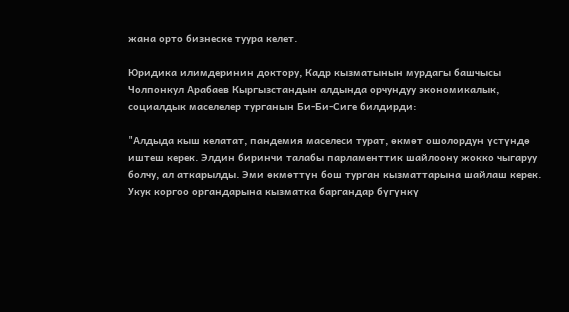жана орто бизнеске туура келет.

Юридика илимдеринин доктору, Кадр кызматынын мурдагы башчысы Чолпонкул Арабаев Кыргызстандын алдында орчундуу экономикалык, социалдык маселелер турганын Би-Би-Сиге билдирди:

"Алдыда кыш келатат, пандемия маселеси турат, өкмөт ошолордун үстүндө иштеш керек. Элдин биринчи талабы парламенттик шайлоону жокко чыгаруу болчу, ал аткарылды. Эми өкмөттүн бош турган кызматтарына шайлаш керек. Укук коргоо органдарына кызматка баргандар бүгүнкү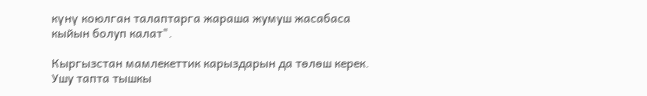күнү коюлган талаптарга жараша жумуш жасабаса кыйын болуп калат".

Кыргызстан мамлекеттик карыздарын да төлөш керек. Ушу тапта тышкы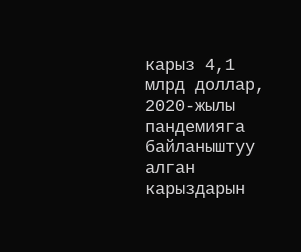карыз 4,1 млрд доллар, 2020-жылы пандемияга байланыштуу алган карыздарын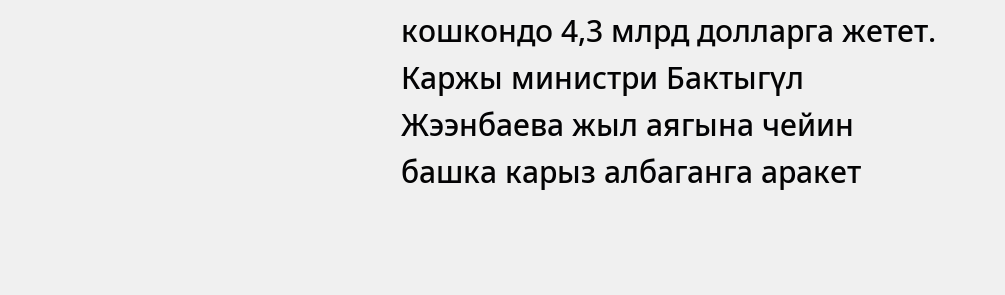кошкондо 4,3 млрд долларга жетет. Каржы министри Бактыгүл Жээнбаева жыл аягына чейин башка карыз албаганга аракет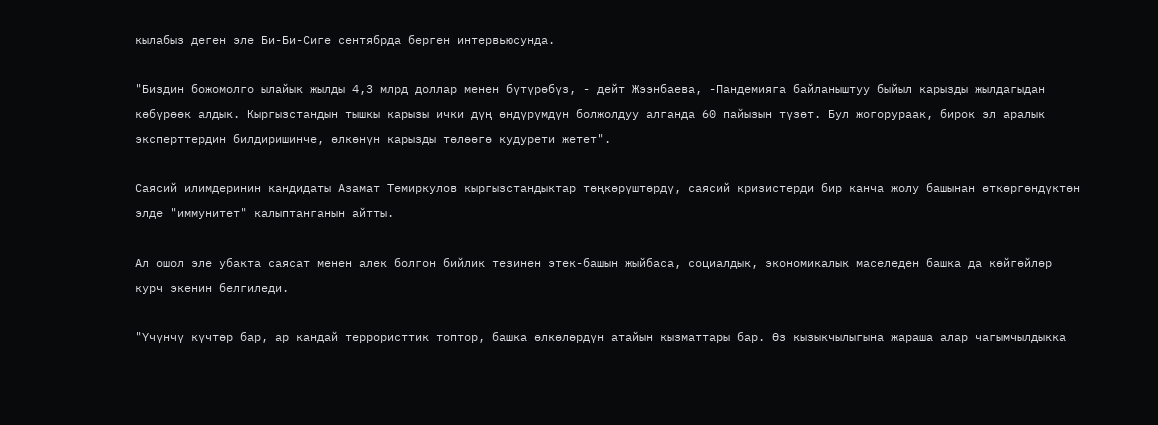кылабыз деген эле Би-Би-Сиге сентябрда берген интервьюсунда.

"Биздин божомолго ылайык жылды 4,3 млрд доллар менен бүтүрөбүз, - дейт Жээнбаева, -Пандемияга байланыштуу быйыл карызды жылдагыдан көбүрөөк алдык. Кыргызстандын тышкы карызы ички дүң өндүрүмдүн болжолдуу алганда 60 пайызын түзөт. Бул жогорураак, бирок эл аралык эксперттердин билдиришинче, өлкөнүн карызды төлөөгө кудурети жетет".

Саясий илимдеринин кандидаты Азамат Темиркулов кыргызстандыктар төңкөрүштөрдү, саясий кризистерди бир канча жолу башынан өткөргөндүктөн элде "иммунитет" калыптанганын айтты.

Ал ошол эле убакта саясат менен алек болгон бийлик тезинен этек-башын жыйбаса, социалдык, экономикалык маселеден башка да көйгөйлөр курч экенин белгиледи.

"Үчүнчү күчтөр бар, ар кандай террористтик топтор, башка өлкөлөрдүн атайын кызматтары бар. Өз кызыкчылыгына жараша алар чагымчылдыкка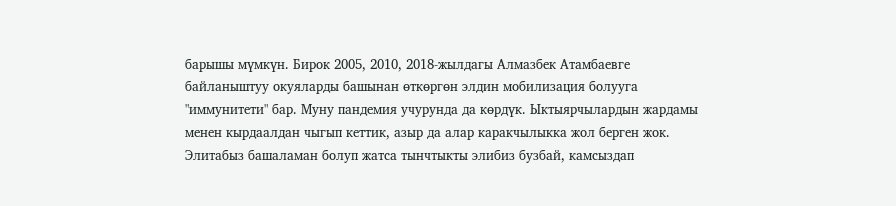барышы мүмкүн. Бирок 2005, 2010, 2018-жылдагы Алмазбек Атамбаевге байланыштуу окуяларды башынан өткөргөн элдин мобилизация болууга "иммунитети" бар. Муну пандемия учурунда да көрдүк. Ыктыярчылардын жардамы менен кырдаалдан чыгып кеттик, азыр да алар каракчылыкка жол берген жок. Элитабыз башаламан болуп жатса тынчтыкты элибиз бузбай, камсыздап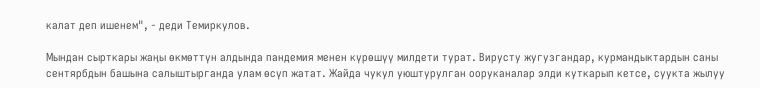калат деп ишенем", - деди Темиркулов.

Мындан сырткары жаңы өкмөттүн алдында пандемия менен күрөшүү милдети турат. Вирусту жугузгандар, курмандыктардын саны сентярбдын башына салыштырганда улам өсүп жатат. Жайда чукул уюштурулган ооруканалар элди куткарып кетсе, суукта жылуу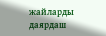жайларды даярдаш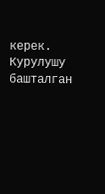керек. Курулушу башталган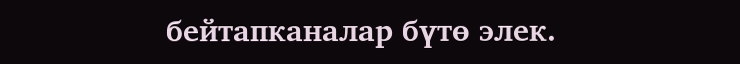бейтапканалар бүтө элек.